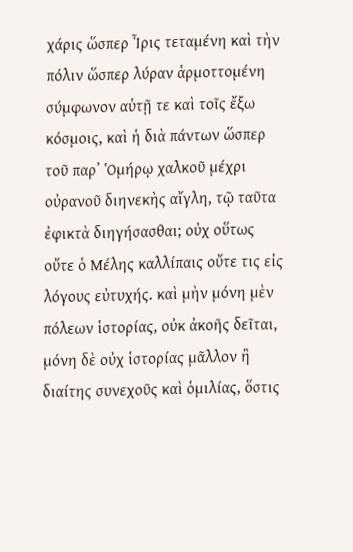χάρις ὥσπερ Ἶρις τεταμένη καὶ τὴν πόλιν ὥσπερ λύραν ἁρμοττομένη σύμφωνον αὑτῇ τε καὶ τοῖς ἔξω κόσμοις, καὶ ἡ διὰ πάντων ὥσπερ τοῦ παρʼ Ὁμήρῳ χαλκοῦ μέχρι οὐρανοῦ διηνεκὴς αἴγλη, τῷ ταῦτα ἐφικτὰ διηγήσασθαι; οὐχ οὕτως οὔτε ὁ Μέλης καλλίπαις οὔτε τις εἰς λόγους εὐτυχής. καὶ μὴν μόνη μὲν πόλεων ἱστορίας, οὐκ ἀκοῆς δεῖται, μόνη δὲ οὐχ ἱστορίας μᾶλλον ἢ διαίτης συνεχοῦς καὶ ὁμιλίας, ὅστις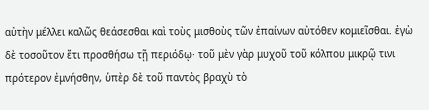αὐτὴν μέλλει καλῶς θεάσεσθαι καὶ τοὺς μισθοὺς τῶν ἐπαίνων αὐτόθεν κομιεῖσθαι. ἐγὼ δὲ τοσοῦτον ἔτι προσθήσω τῇ περιόδῳ· τοῦ μὲν γὰρ μυχοῦ τοῦ κόλπου μικρῷ τινι πρότερον ἐμνήσθην, ὑπὲρ δὲ τοῦ παντὸς βραχὺ τὸ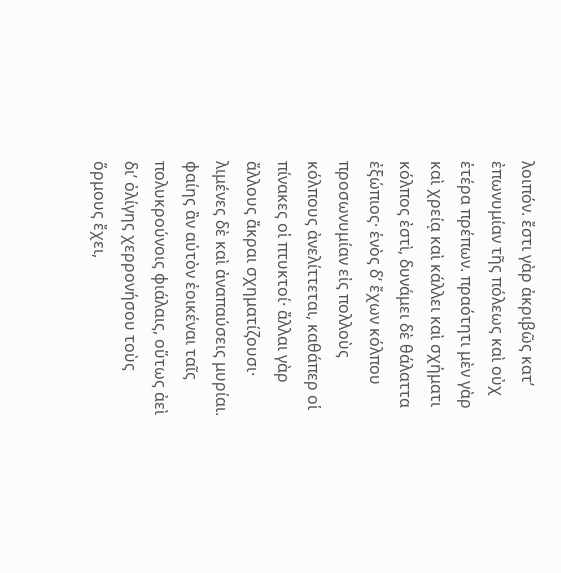λοιπόν. ἔστι γὰρ ἀκριβῶς κατʼ ἐπωνυμίαν τῆς πόλεως καὶ οὐχ ἑτέρα πρέπων. πραότητι μὲν γὰρ καὶ χρείᾳ καὶ κάλλει καὶ σχήματι κόλπος ἐστὶ, δυνάμει δὲ θάλαττα ἐξώπιος· ἑνὸς δʼ ἔχων κόλπου προσωνυμίαν εἰς πολλοὺς κόλπους ἀνελίττεται, καθάπερ οἱ πίνακες οἱ πτυκτοί· ἄλλαι γὰρ ἄλλους ἄκραι σχηματίζουσι· λιμένες δὲ καὶ ἀναπαύσεις μυρίαι. φαίης ἂν αὐτὸν ἐοικέναι ταῖς πολυκρούνοις φιάλαις, οὕτως ἀεὶ διʼ ὀλίγης χερρονήσου τοὺς ὅρμους ἔχει,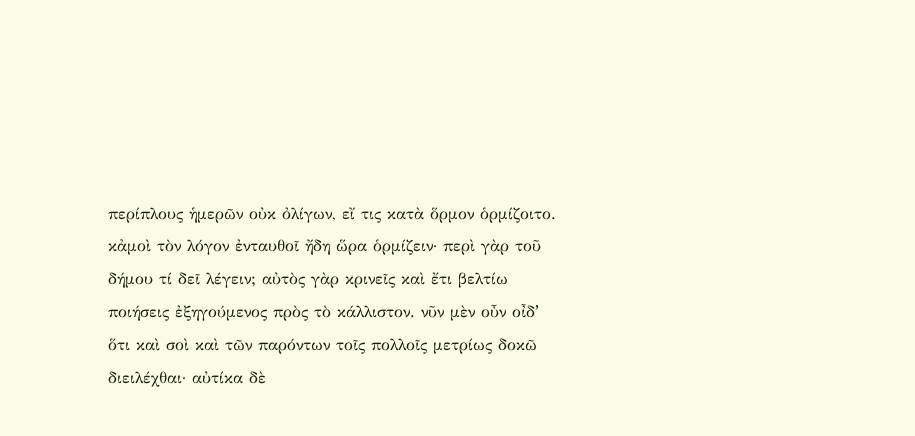περίπλους ἡμερῶν οὐκ ὀλίγων, εἴ τις κατὰ ὅρμον ὁρμίζοιτο. κἀμοὶ τὸν λόγον ἐνταυθοῖ ἤδη ὥρα ὁρμίζειν· περὶ γὰρ τοῦ δήμου τί δεῖ λέγειν; αὐτὸς γὰρ κρινεῖς καὶ ἔτι βελτίω ποιήσεις ἐξηγούμενος πρὸς τὸ κάλλιστον. νῦν μὲν οὖν οἶδʼ ὅτι καὶ σοὶ καὶ τῶν παρόντων τοῖς πολλοῖς μετρίως δοκῶ διειλέχθαι· αὐτίκα δὲ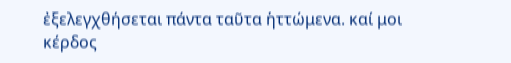ἐξελεγχθήσεται πάντα ταῦτα ἡττώμενα. καί μοι κέρδος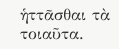ἡττᾶσθαι τὰ τοιαῦτα.